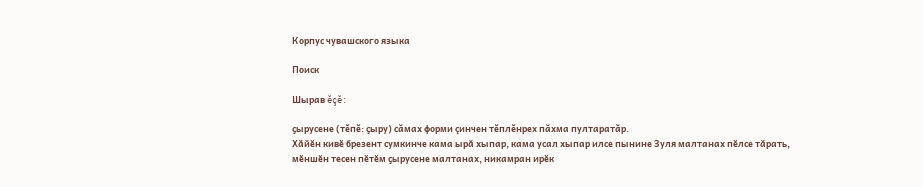Корпус чувашского языка

Поиск

Шырав ĕçĕ:

ҫырусене (тĕпĕ: ҫыру) сăмах форми çинчен тĕплĕнрех пăхма пултаратăр.
Хӑйӗн кивӗ брезент сумкинче кама ырӑ хыпар, кама усал хыпар илсе пынине Зуля малтанах пӗлсе тӑрать, мӗншӗн тесен пӗтӗм ҫырусене малтанах, никамран ирӗк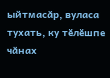ыйтмасӑр, вуласа тухать, ку тӗлӗшпе чӑнах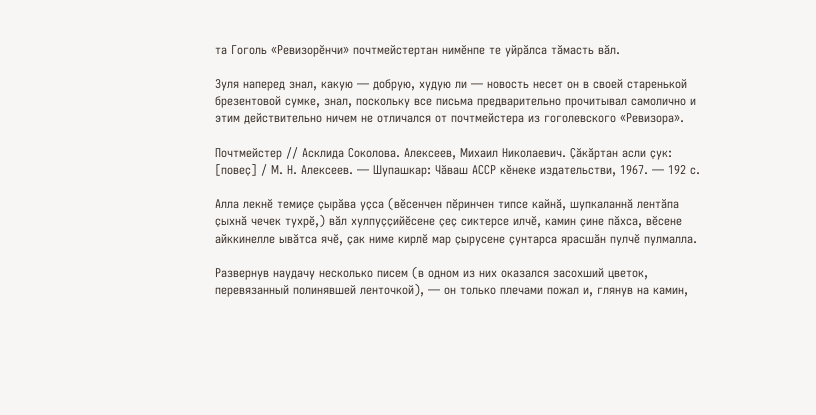та Гоголь «Ревизорӗнчи» почтмейстертан нимӗнпе те уйрӑлса тӑмасть вӑл.

Зуля наперед знал, какую — добрую, худую ли — новость несет он в своей старенькой брезентовой сумке, знал, поскольку все письма предварительно прочитывал самолично и этим действительно ничем не отличался от почтмейстера из гоголевского «Ревизора».

Почтмейстер // Асклида Соколова. Алексеев, Михаил Николаевич. Ҫӑкӑртан асли ҫук: [повеҫ] / М. Н. Алексеев. — Шупашкар: Чӑваш АССР кӗнеке издательстви, 1967. — 192 с.

Алла лекнӗ темиҫе ҫырӑва уҫса (вӗсенчен пӗринчен типсе кайнӑ, шупкаланнӑ лентӑпа ҫыхнӑ чечек тухрӗ,) вӑл хулпуҫҫийӗсене ҫеҫ сиктерсе илчӗ, камин ҫине пӑхса, вӗсене айккинелле ывӑтса ячӗ, ҫак ниме кирлӗ мар ҫырусене ҫунтарса ярасшӑн пулчӗ пулмалла.

Развернув наудачу несколько писем (в одном из них оказался засохший цветок, перевязанный полинявшей ленточкой), — он только плечами пожал и, глянув на камин,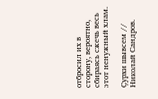отбросил их в сторону, вероятно, сбираясь сжечь весь этот ненужный хлам.

Ҫурхи шывсем // Николай Сандров.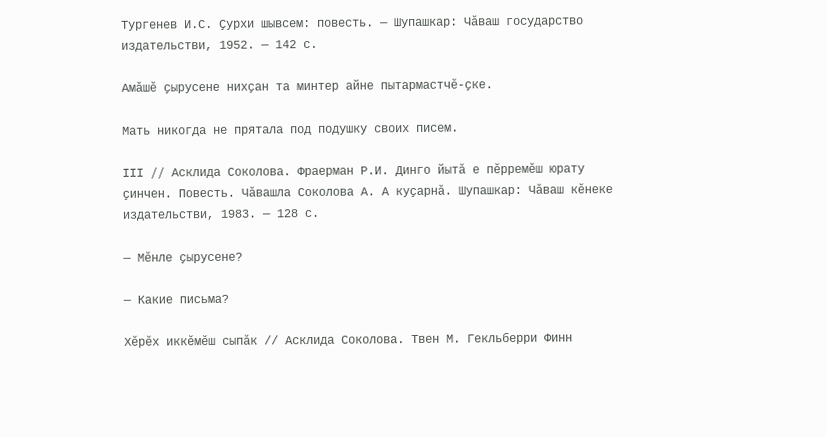Тургенев И.С. Ҫурхи шывсем: повесть. — Шупашкар: Чӑваш государство издательстви, 1952. — 142 с.

Амӑшӗ ҫырусене нихҫан та минтер айне пытармастчӗ-ҫке.

Мать никогда не прятала под подушку своих писем.

III // Асклида Соколова. Фраерман Р.И. Динго йытӑ е пӗрремӗш юрату ҫинчен. Повесть. Чӑвашла Соколова А. А куҫарнӑ. Шупашкар: Чӑваш кӗнеке издательстви, 1983. — 128 с.

— Мӗнле ҫырусене?

— Какие письма?

Хӗрӗх иккӗмӗш сыпӑк // Асклида Соколова. Твен М. Гекльберри Финн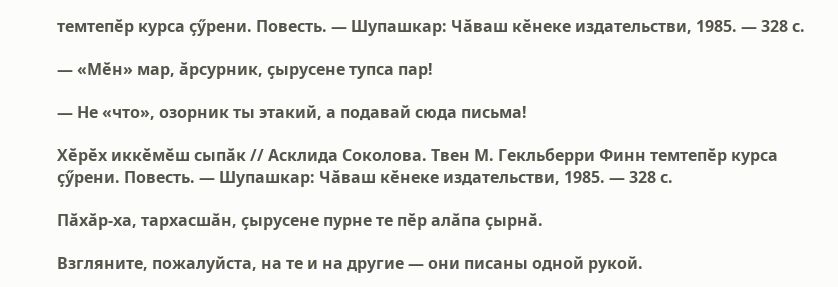темтепӗр курса ҫӳрени. Повесть. — Шупашкар: Чӑваш кӗнеке издательстви, 1985. — 328 с.

— «Мӗн» мар, ӑрсурник, ҫырусене тупса пар!

— Не «что», озорник ты этакий, а подавай сюда письма!

Хӗрӗх иккӗмӗш сыпӑк // Асклида Соколова. Твен М. Гекльберри Финн темтепӗр курса ҫӳрени. Повесть. — Шупашкар: Чӑваш кӗнеке издательстви, 1985. — 328 с.

Пӑхӑр-ха, тархасшӑн, ҫырусене пурне те пӗр алӑпа ҫырнӑ.

Взгляните, пожалуйста, на те и на другие — они писаны одной рукой.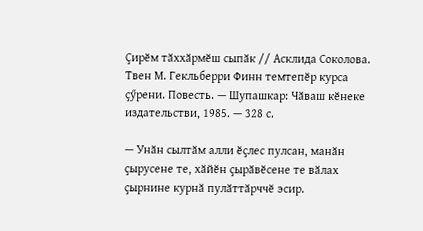Ҫирӗм тӑххӑрмӗш сыпӑк // Асклида Соколова. Твен М. Гекльберри Финн темтепӗр курса ҫӳрени. Повесть. — Шупашкар: Чӑваш кӗнеке издательстви, 1985. — 328 с.

— Унӑн сылтӑм алли ӗҫлес пулсан, манӑн ҫырусене те, хӑйӗн ҫырӑвӗсене те вӑлах ҫырнине курнӑ пулӑттӑрччӗ эсир.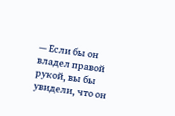— Если бы он владел правой рукой, вы бы увидели, что он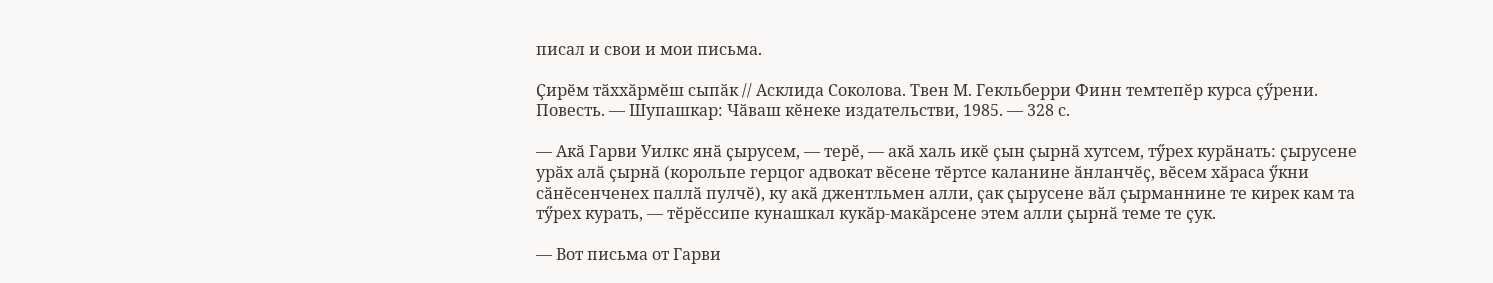писал и свои и мои письма.

Ҫирӗм тӑххӑрмӗш сыпӑк // Асклида Соколова. Твен М. Гекльберри Финн темтепӗр курса ҫӳрени. Повесть. — Шупашкар: Чӑваш кӗнеке издательстви, 1985. — 328 с.

— Акӑ Гарви Уилкс янӑ ҫырусем, — терӗ, — акӑ халь икӗ ҫын ҫырнӑ хутсем, тӳрех курӑнать: ҫырусене урӑх алӑ ҫырнӑ (корольпе герцог адвокат вӗсене тӗртсе каланине ӑнланчӗҫ, вӗсем хӑраса ӳкни сӑнӗсенченех паллӑ пулчӗ), ку акӑ джентльмен алли, ҫак ҫырусене вӑл ҫырманнине те кирек кам та тӳрех курать, — тӗрӗссипе кунашкал кукӑр-макӑрсене этем алли ҫырнӑ теме те ҫук.

— Вот письма от Гарви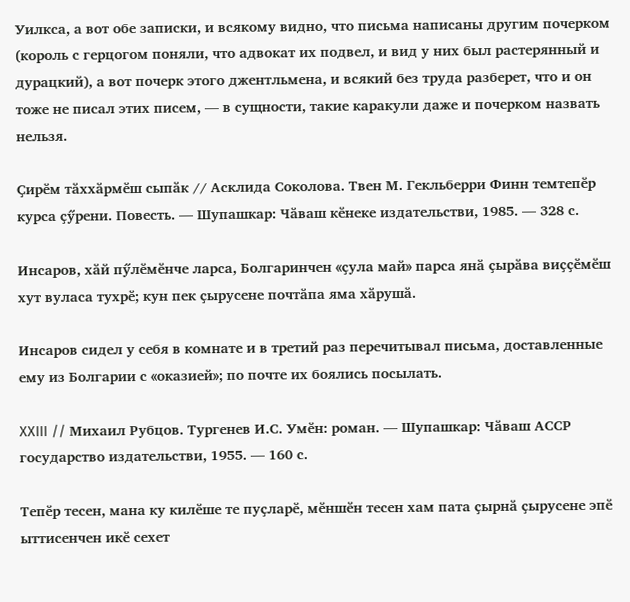Уилкса, а вот обе записки, и всякому видно, что письма написаны другим почерком (король с герцогом поняли, что адвокат их подвел, и вид у них был растерянный и дурацкий), а вот почерк этого джентльмена, и всякий без труда разберет, что и он тоже не писал этих писем, — в сущности, такие каракули даже и почерком назвать нельзя.

Ҫирӗм тӑххӑрмӗш сыпӑк // Асклида Соколова. Твен М. Гекльберри Финн темтепӗр курса ҫӳрени. Повесть. — Шупашкар: Чӑваш кӗнеке издательстви, 1985. — 328 с.

Инсаров, хӑй пӳлӗмӗнче ларса, Болгаринчен «ҫула май» парса янӑ ҫырӑва виҫҫӗмӗш хут вуласа тухрӗ; кун пек ҫырусене почтӑпа яма хӑрушӑ.

Инсаров сидел у себя в комнате и в третий раз перечитывал письма, доставленные ему из Болгарии с «оказией»; по почте их боялись посылать.

XXIII // Михаил Рубцов. Тургенев И.С. Умӗн: роман. — Шупашкар: Чӑваш АССР государство издательстви, 1955. — 160 с.

Тепӗр тесен, мана ку килӗше те пуҫларӗ, мӗншӗн тесен хам пата ҫырнӑ ҫырусене эпӗ ыттисенчен икӗ сехет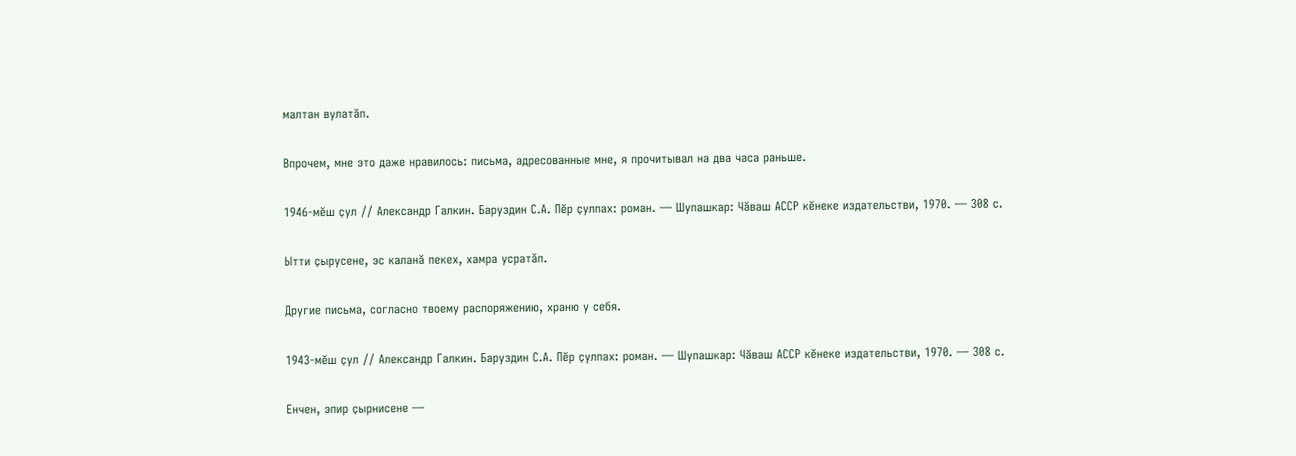малтан вулатӑп.

Впрочем, мне это даже нравилось: письма, адресованные мне, я прочитывал на два часа раньше.

1946-мӗш ҫул // Александр Галкин. Баруздин С.А. Пӗр ҫулпах: роман. — Шупашкар: Чӑваш АССР кӗнеке издательстви, 1970. — 308 с.

Ытти ҫырусене, эс каланӑ пекех, хамра усратӑп.

Другие письма, согласно твоему распоряжению, храню у себя.

1943-мӗш ҫул // Александр Галкин. Баруздин С.А. Пӗр ҫулпах: роман. — Шупашкар: Чӑваш АССР кӗнеке издательстви, 1970. — 308 с.

Енчен, эпир ҫырнисене —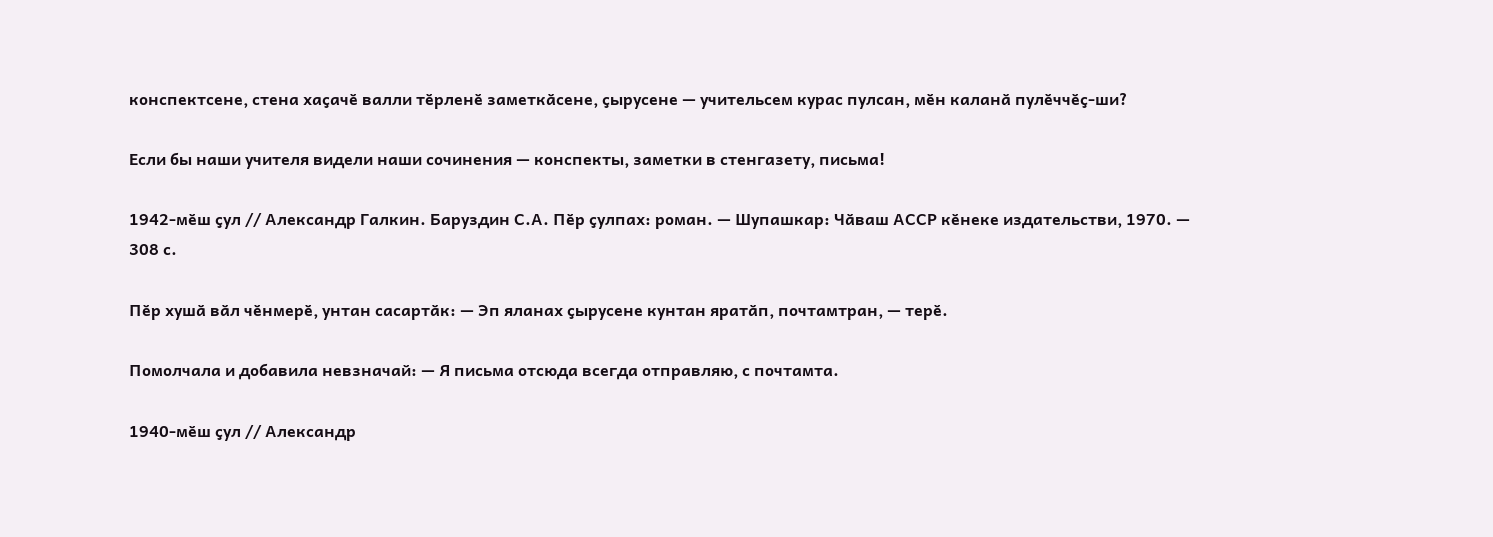конспектсене, стена хаҫачӗ валли тӗрленӗ заметкӑсене, ҫырусене — учительсем курас пулсан, мӗн каланӑ пулӗччӗҫ-ши?

Если бы наши учителя видели наши сочинения — конспекты, заметки в стенгазету, письма!

1942-мӗш ҫул // Александр Галкин. Баруздин С.А. Пӗр ҫулпах: роман. — Шупашкар: Чӑваш АССР кӗнеке издательстви, 1970. — 308 с.

Пӗр хушӑ вӑл чӗнмерӗ, унтан сасартӑк: — Эп яланах ҫырусене кунтан яратӑп, почтамтран, — терӗ.

Помолчала и добавила невзначай: — Я письма отсюда всегда отправляю, с почтамта.

1940-мӗш ҫул // Александр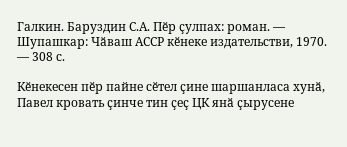Галкин. Баруздин С.А. Пӗр ҫулпах: роман. — Шупашкар: Чӑваш АССР кӗнеке издательстви, 1970. — 308 с.

Кӗнекесен пӗр пайне сӗтел ҫине шаршанласа хунӑ, Павел кровать ҫинче тин ҫеҫ ЦК янӑ ҫырусене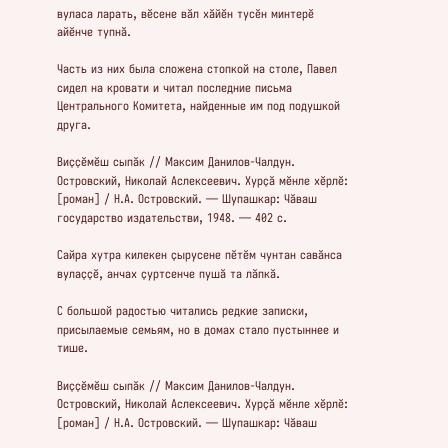вуласа ларать, вӗсене вӑл хӑйӗн тусӗн минтерӗ айӗнче тупнӑ.

Часть из них была сложена стопкой на столе, Павел сидел на кровати и читал последние письма Центрального Комитета, найденные им под подушкой друга.

Виҫҫӗмӗш сыпӑк // Максим Данилов-Чалдун. Островский, Николай Аслексеевич. Хурҫӑ мӗнле хӗрлӗ: [роман] / Н.А. Островский. — Шупашкар: Чӑваш государство издательстви, 1948. — 402 с.

Сайра хутра килекен ҫырусене пӗтӗм чунтан савӑнса вулаҫҫӗ, анчах ҫуртсенче пушӑ та лӑпкӑ.

С большой радостью читались редкие записки, присылаемые семьям, но в домах стало пустыннее и тише.

Виҫҫӗмӗш сыпӑк // Максим Данилов-Чалдун. Островский, Николай Аслексеевич. Хурҫӑ мӗнле хӗрлӗ: [роман] / Н.А. Островский. — Шупашкар: Чӑваш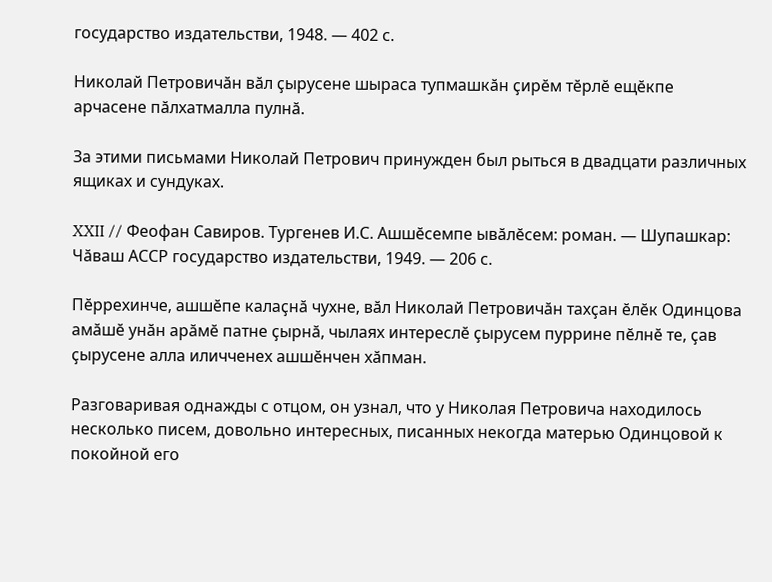государство издательстви, 1948. — 402 с.

Николай Петровичӑн вӑл ҫырусене шыраса тупмашкӑн ҫирӗм тӗрлӗ ещӗкпе арчасене пӑлхатмалла пулнӑ.

За этими письмами Николай Петрович принужден был рыться в двадцати различных ящиках и сундуках.

XXII // Феофан Савиров. Тургенев И.С. Ашшӗсемпе ывӑлӗсем: роман. — Шупашкар: Чӑваш АССР государство издательстви, 1949. — 206 с.

Пӗррехинче, ашшӗпе калаҫнӑ чухне, вӑл Николай Петровичӑн тахҫан ӗлӗк Одинцова амӑшӗ унӑн арӑмӗ патне ҫырнӑ, чылаях интереслӗ ҫырусем пуррине пӗлнӗ те, ҫав ҫырусене алла иличченех ашшӗнчен хӑпман.

Разговаривая однажды с отцом, он узнал, что у Николая Петровича находилось несколько писем, довольно интересных, писанных некогда матерью Одинцовой к покойной его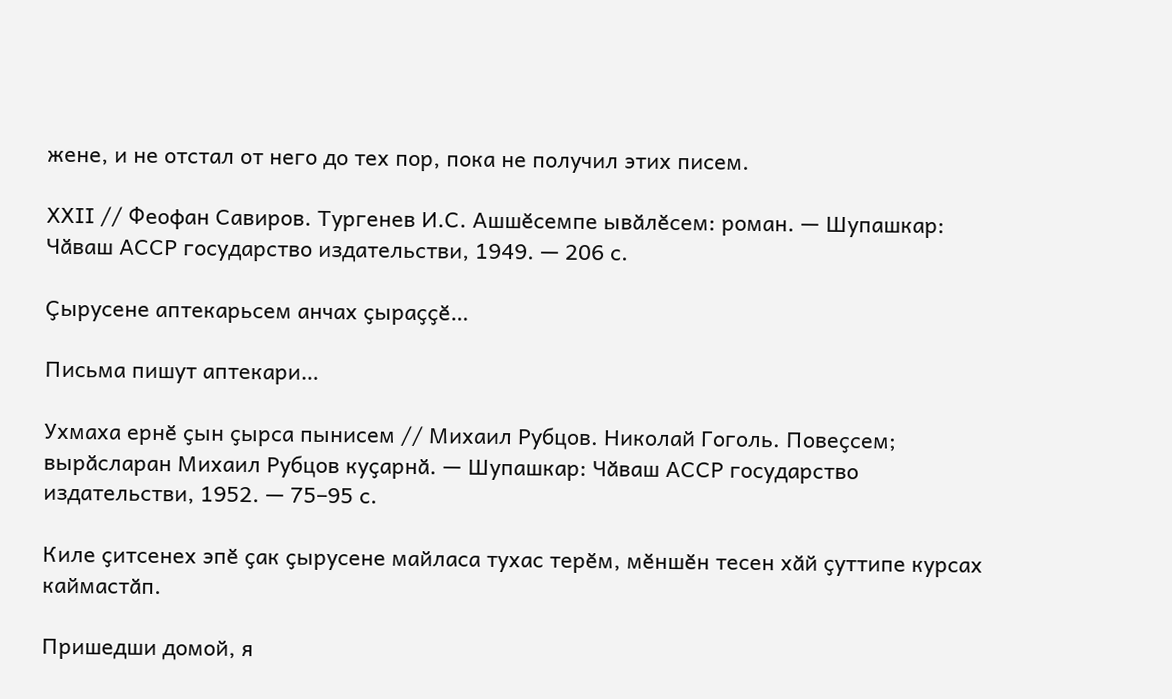жене, и не отстал от него до тех пор, пока не получил этих писем.

XXII // Феофан Савиров. Тургенев И.С. Ашшӗсемпе ывӑлӗсем: роман. — Шупашкар: Чӑваш АССР государство издательстви, 1949. — 206 с.

Ҫырусене аптекарьсем анчах ҫыраҫҫӗ…

Письма пишут аптекари…

Ухмаха ернӗ ҫын ҫырса пынисем // Михаил Рубцов. Николай Гоголь. Повеҫсем; вырӑсларан Михаил Рубцов куҫарнӑ. — Шупашкар: Чӑваш АССР государство издательстви, 1952. — 75–95 с.

Киле ҫитсенех эпӗ ҫак ҫырусене майласа тухас терӗм, мӗншӗн тесен хӑй ҫуттипе курсах каймастӑп.

Пришедши домой, я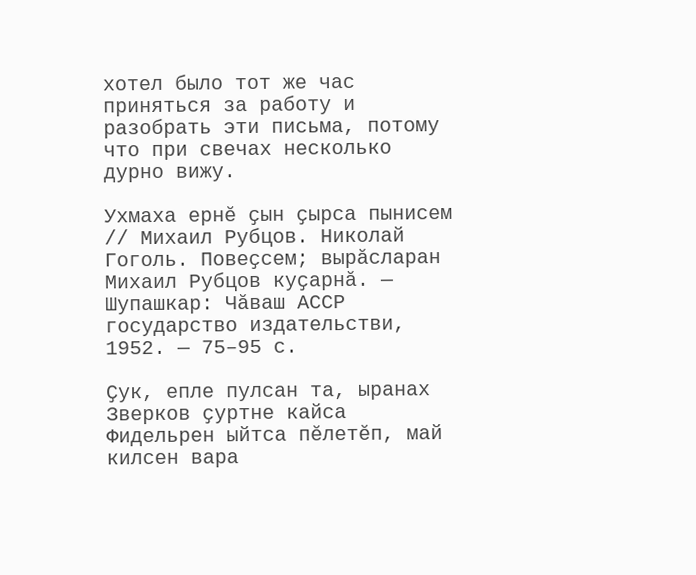хотел было тот же час приняться за работу и разобрать эти письма, потому что при свечах несколько дурно вижу.

Ухмаха ернӗ ҫын ҫырса пынисем // Михаил Рубцов. Николай Гоголь. Повеҫсем; вырӑсларан Михаил Рубцов куҫарнӑ. — Шупашкар: Чӑваш АССР государство издательстви, 1952. — 75–95 с.

Ҫук, епле пулсан та, ыранах Зверков ҫуртне кайса Фидельрен ыйтса пӗлетӗп, май килсен вара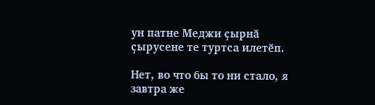ун патне Меджи ҫырнӑ ҫырусене те туртса илетӗп.

Нет, во что бы то ни стало, я завтра же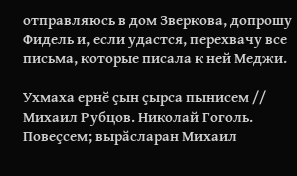отправляюсь в дом Зверкова, допрошу Фидель и, если удастся, перехвачу все письма, которые писала к ней Меджи.

Ухмаха ернӗ ҫын ҫырса пынисем // Михаил Рубцов. Николай Гоголь. Повеҫсем; вырӑсларан Михаил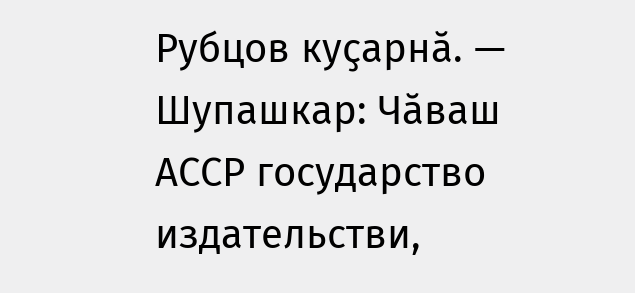Рубцов куҫарнӑ. — Шупашкар: Чӑваш АССР государство издательстви,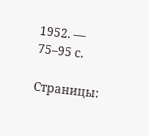1952. — 75–95 с.

Страницы: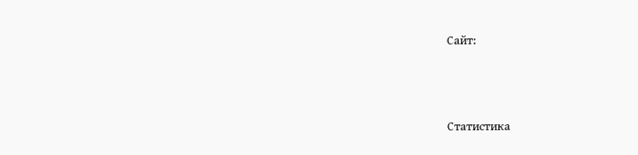Сайт:



Статистика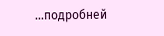...подробней